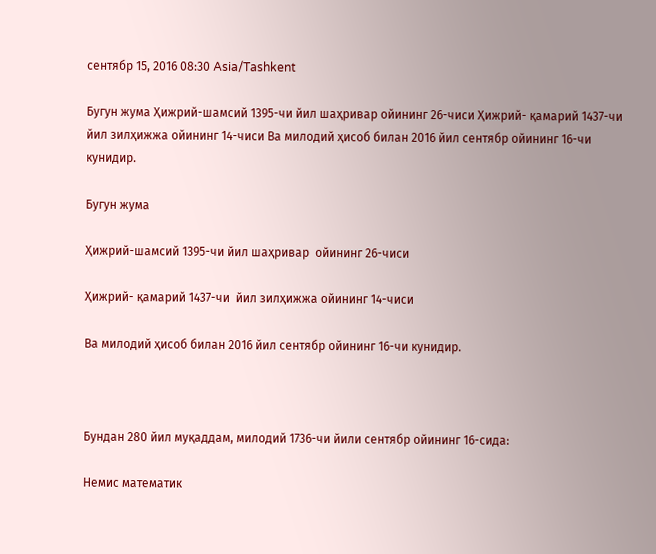сентябр 15, 2016 08:30 Asia/Tashkent

Бугун жума Ҳижрий-шамсий 1395-чи йил шаҳривар ойининг 26-чиси Ҳижрий- қамарий 1437-чи йил зилҳижжа ойининг 14-чиси Ва милодий ҳисоб билан 2016 йил сентябр ойининг 16-чи кунидир.

Бугун жума

Ҳижрий-шамсий 1395-чи йил шаҳривар  ойининг 26-чиси

Ҳижрий- қамарий 1437-чи  йил зилҳижжа ойининг 14-чиси

Ва милодий ҳисоб билан 2016 йил сентябр ойининг 16-чи кунидир.



Бундан 280 йил муқаддам, милодий 1736-чи йили сентябр ойининг 16-сида:

Немис математик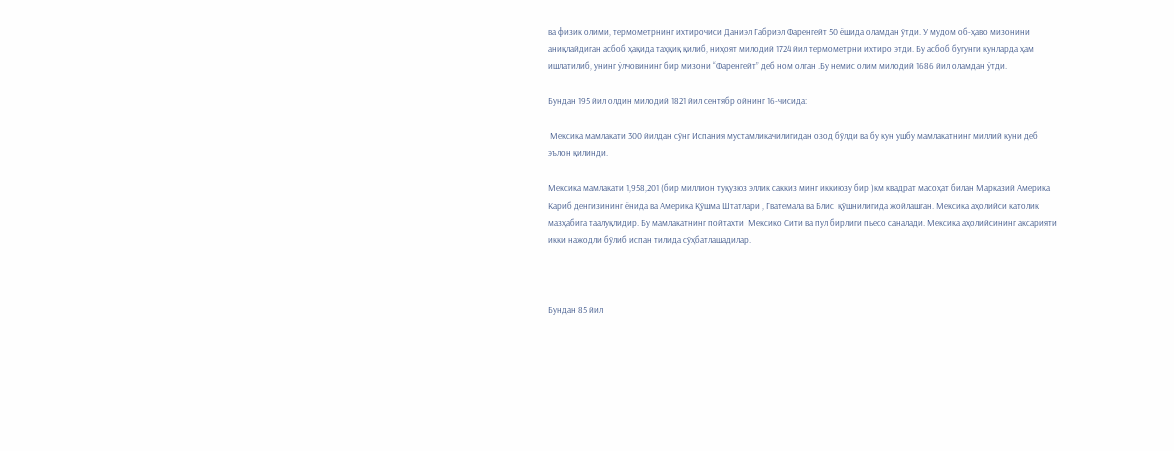ва физик олими, термометрнинг ихтирочиси Даниэл Габриэл Фаренгейт 50 ёшида оламдан ўтди. У мудом об-ҳаво мизонини аниқлайдиган асбоб ҳақида таҳқиқ қилиб, ниҳоят милодий 1724 йил термометрни ихтиро этди. Бу асбоб бугунги кунларда ҳам ишлатилиб, унинг ӯлчовининг бир мизони “Фаренгейт” деб ном олган .Бу немис олим милодий 1686 йил оламдан ӯтди.

Бундан 195 йил олдин милодий 1821 йил сентябр ойнинг 16-чисида:

 Мексика мамлакати 300 йилдан сўнг Испания мустамликачилигидан озод бўлди ва бу кун ушбу мамлакатнинг миллий куни деб эълон қилинди.

Мексика мамлакати 1,958,201 (бир миллион туқузюз эллик саккиз минг иккиюзу бир )км квадрат масоҳат билан Марказий Америка Кариб денгизининг ёнида ва Америка Қўшма Штатлари , Гватемала ва Блис  қўшнилигида жойлашган. Мексика аҳолийси католик мазҳабига таалуқлидир. Бу мамлакатнинг пойтахти  Мексико Сити ва пул бирлиги пьесо саналади. Мексика аҳолийсининг аксарияти икки нажодли бўлиб испан тилида сўҳбатлашадилар.



Бундан 85 йил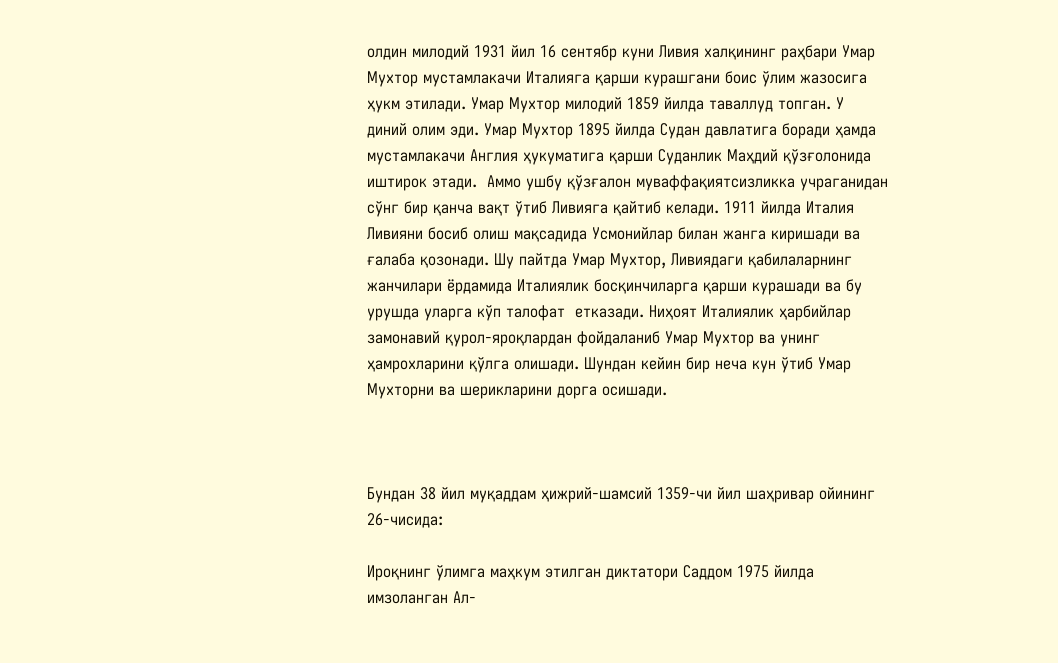олдин милодий 1931 йил 16 сентябр куни Ливия халқининг раҳбари Умар Мухтор мустамлакачи Италияга қарши курашгани боис ўлим жазосига ҳукм этилади. Умар Мухтор милодий 1859 йилда таваллуд топган. У диний олим эди. Умар Мухтор 1895 йилда Судан давлатига боради ҳамда мустамлакачи Англия ҳукуматига қарши Суданлик Маҳдий қўзғолонида иштирок этади.  Аммо ушбу қўзғалон муваффақиятсизликка учраганидан сўнг бир қанча вақт ўтиб Ливияга қайтиб келади. 1911 йилда Италия Ливияни босиб олиш мақсадида Усмонийлар билан жанга киришади ва ғалаба қозонади. Шу пайтда Умар Мухтор, Ливиядаги қабилаларнинг жанчилари ёрдамида Италиялик босқинчиларга қарши курашади ва бу урушда уларга кўп талофат  етказади. Ниҳоят Италиялик ҳарбийлар замонавий қурол-яроқлардан фойдаланиб Умар Мухтор ва унинг ҳамрохларини қўлга олишади. Шундан кейин бир неча кун ўтиб Умар Мухторни ва шерикларини дорга осишади.



Бундан 38 йил муқаддам ҳижрий-шамсий 1359-чи йил шаҳривар ойининг 26-чисида:

Ироқнинг ўлимга маҳкум этилган диктатори Саддом 1975 йилда имзоланган Ал-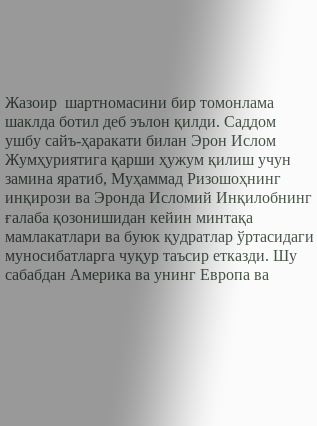Жазоир  шартномасини бир томонлама шаклда ботил деб эълон қилди. Саддом ушбу сайъ-ҳаракати билан Эрон Ислом Жумҳуриятига қарши ҳужум қилиш учун замина яратиб, Муҳаммад Ризошоҳнинг инқирози ва Эронда Исломий Инқилобнинг ғалаба қозонишидан кейин минтақа мамлакатлари ва буюк қудратлар ўртасидаги муносибатларга чуқур таъсир етказди. Шу сабабдан Америка ва унинг Европа ва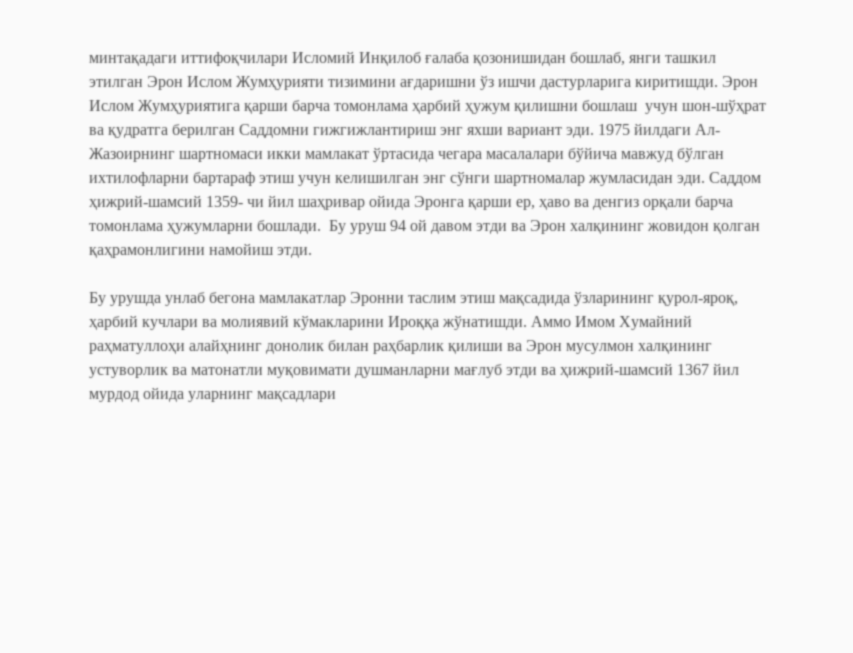минтақадаги иттифоқчилари Исломий Инқилоб ғалаба қозонишидан бошлаб, янги ташкил этилган Эрон Ислом Жумҳурияти тизимини ағдаришни ўз ишчи дастурларига киритишди. Эрон Ислом Жумҳуриятига қарши барча томонлама ҳарбий ҳужум қилишни бошлаш  учун шон-шўҳрат ва қудратга берилган Саддомни гижгижлантириш энг яхши вариант эди. 1975 йилдаги Ал-Жазоирнинг шартномаси икки мамлакат ўртасида чегара масалалари бўйича мавжуд бўлган ихтилофларни бартараф этиш учун келишилган энг сўнги шартномалар жумласидан эди. Саддом ҳижрий-шамсий 1359- чи йил шаҳривар ойида Эронга қарши ер, ҳаво ва денгиз орқали барча томонлама ҳужумларни бошлади.  Бу уруш 94 ой давом этди ва Эрон халқининг жовидон қолган қаҳрамонлигини намойиш этди.

Бу урушда унлаб бегона мамлакатлар Эронни таслим этиш мақсадида ўзларининг қурол-яроқ, ҳарбий кучлари ва молиявий кўмакларини Ироққа жўнатишди. Аммо Имом Хумайний раҳматуллоҳи алайҳнинг донолик билан раҳбарлик қилиши ва Эрон мусулмон халқининг устуворлик ва матонатли муқовимати душманларни мағлуб этди ва ҳижрий-шамсий 1367 йил мурдод ойида уларнинг мақсадлари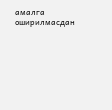амалга оширилмасдан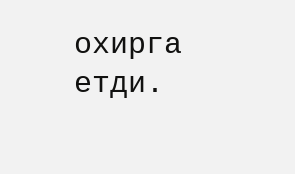охирга етди.